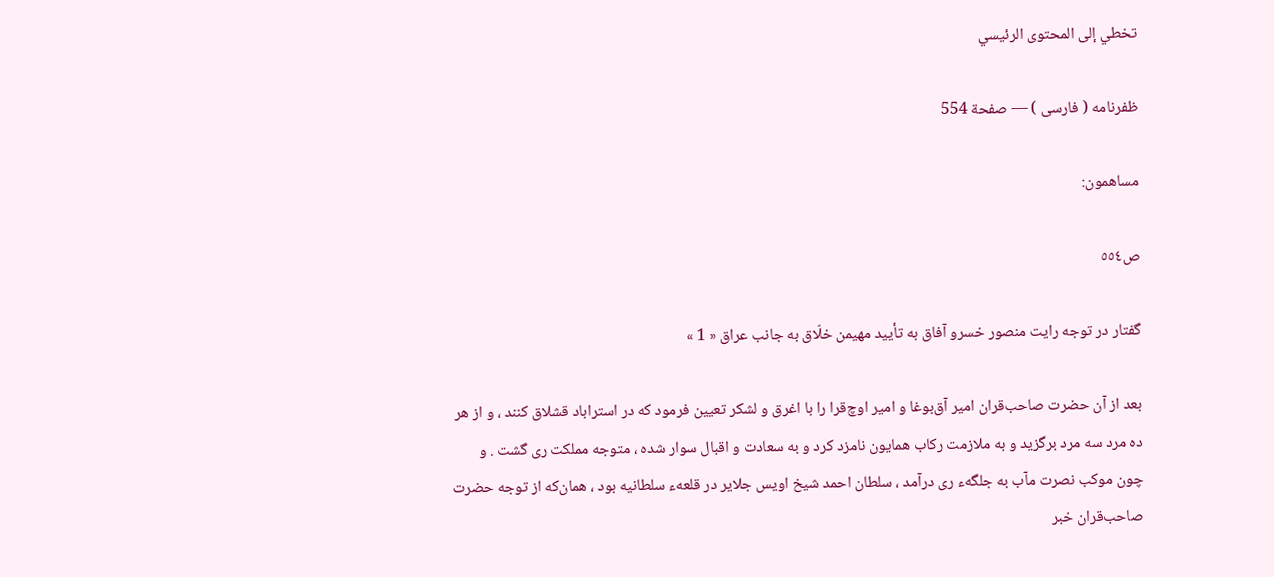تخطي إلى المحتوى الرئيسي

ظفرنامه ( فارسى ) — صفحة 554

مساهمون:

ص٥٥٤

گفتار در توجه رايت منصور خسرو آفاق به تأييد مهيمن خلّاق به جانب عراق « 1 »

بعد از آن حضرت صاحب‌قران امير آق‌بوغا و امير اوچ‌قرا را با اغرق و لشكر تعيين فرمود كه در استراباد قشلاق كنند ، و از هر ده مرد سه مرد برگزيد و به ملازمت ركاب همايون نامزد كرد و به سعادت و اقبال سوار شده ، متوجه مملكت رى گشت . و چون موكب نصرت مآب به جلگهء رى درآمد ، سلطان احمد شيخ اويس جلاير در قلعهء سلطانيه بود ، همان‌كه از توجه حضرت صاحب‌قران خبر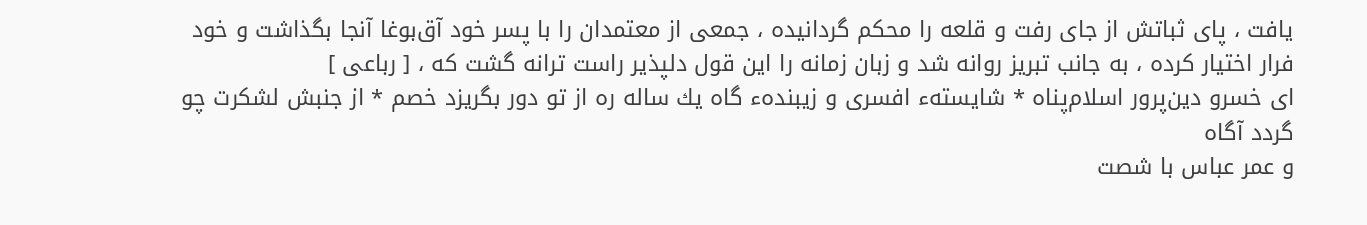يافت ، پاى ثباتش از جاى رفت و قلعه را محكم گردانيده ، جمعى از معتمدان را با پسر خود آق‌بوغا آنجا بگذاشت و خود فرار اختيار كرده ، به جانب تبريز روانه شد و زبان زمانه را اين قول دلپذير راست ترانه گشت كه ، [ رباعى ]
اى خسرو دين‌پرور اسلام‌پناه * شايستهء افسرى و زيبندهء گاه يك ساله ره از تو دور بگريزد خصم * از جنبش لشكرت چو گردد آگاه
و عمر عباس با شصت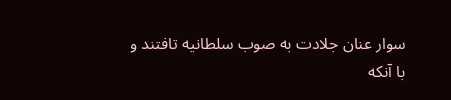سوار عنان جلادت به صوب سلطانيه تافتند و با آنكه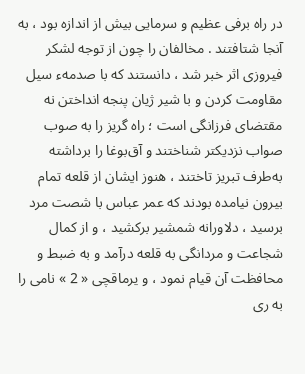در راه برفى عظيم و سرمايى بيش از اندازه بود ، به آنجا شتافتند . مخالفان را چون از توجه لشكر فيروزى اثر خبر شد ، دانستند كه با صدمهء سيل مقاومت كردن و با شير ژيان پنجه انداختن نه مقتضاى فرزانگى است ؛ راه گريز را به صوب صواب نزديكتر شناختند و آق‌بوغا را برداشته به‌طرف تبريز تاختند ، هنوز ايشان از قلعه تمام بيرون نيامده بودند كه عمر عباس با شصت مرد برسيد ، دلاورانه شمشير بركشيد ، و از كمال شجاعت و مردانگى به قلعه درآمد و به ضبط و محافظت آن قيام نمود ، و يرماقچى « 2 » نامى را به رى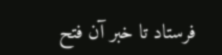فرستاد تا خبر آن فتح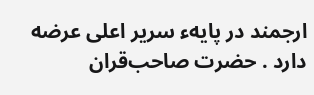ارجمند در پايهء سرير اعلى عرضه دارد . حضرت صاحب‌قران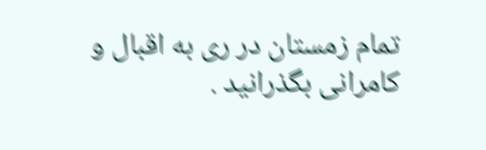تمام زمستان در رى به اقبال و كامرانى بگذرانيد .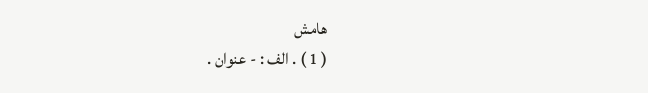هامش
( 1 ) . الف : - عنوان .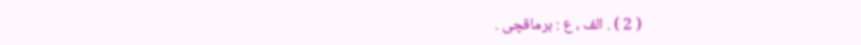( 2 ) . الف ، ع : برماقچى .